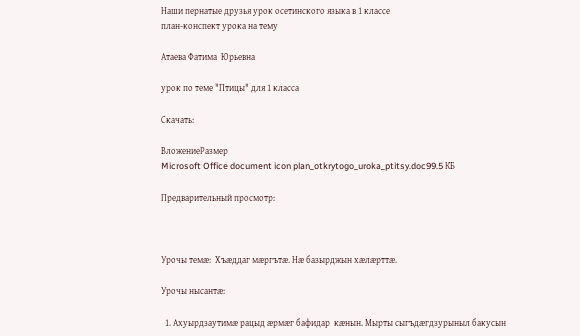Наши пернатые друзья урок осетинского языка в 1 классе
план-конспект урока на тему

Атаева Фатима  Юрьевна

урок по теме "Птицы" для 1 класса

Скачать:

ВложениеРазмер
Microsoft Office document icon plan_otkrytogo_uroka_ptitsy.doc99.5 КБ

Предварительный просмотр:



Урочы темæ:  Хъæддаг мæргътæ. Нæ базырджын хæлæрттæ.

Урочы нысантæ:

  1. Ахуырдзаутимæ рацыд æрмæг бафидар  кæнын. Мырты сыгъдæгдзурыныл бакусын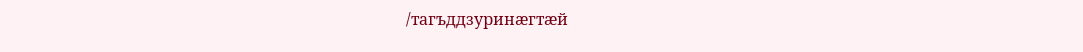/тагъддзуринæгтæй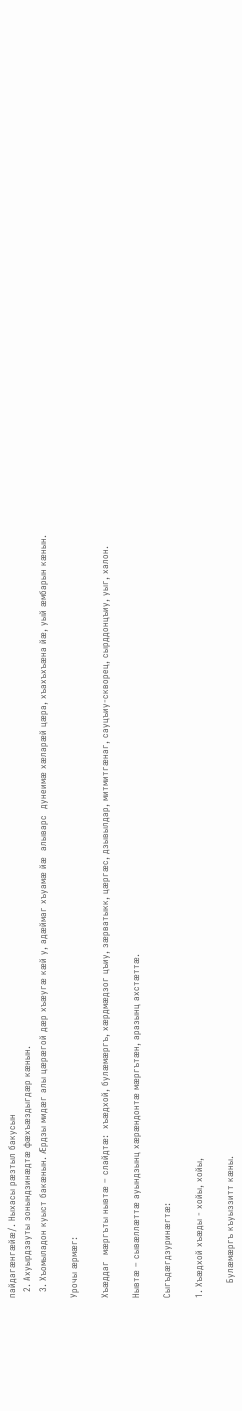пайдагæнгæйæ/. Ныхасы рæзтыл бакусын
  2. Ахуырдзауты зонындзинæдтæ фæхъæздыгдæр кæнын.
  3. Хъомыладон куыст бакæнын. Æрдзы мидæг алы цæрæгой дæр хъæугæ кæй у, адæймаг хъуамæ йæ  алыварс  дунеимæ хæларæй цæра, хъахъхъæна йæ, уый æмбарын кæнын.

Урочы æрмæг:

Хъæддаг  мæргъты нывтæ – слайдтæ:  хъæдхой, булæмæргъ, хæрдмæдзог цъиу, зæрватыкк, цæргæс, дзывылдар, митмитгæнаг, сауцъиу-скворец, сырддонцъиу, уыг, халон.

Нывтæ – сывæллæттæ ауындзынц хæрæндонтæ мæргътæн, аразынц ахстæттæ.

Сыгъдæгдзуринæгтæ:

1. Хъæдхой хъæды - хойы, хойы,

     Булæмæргъ къуыззитт кæны.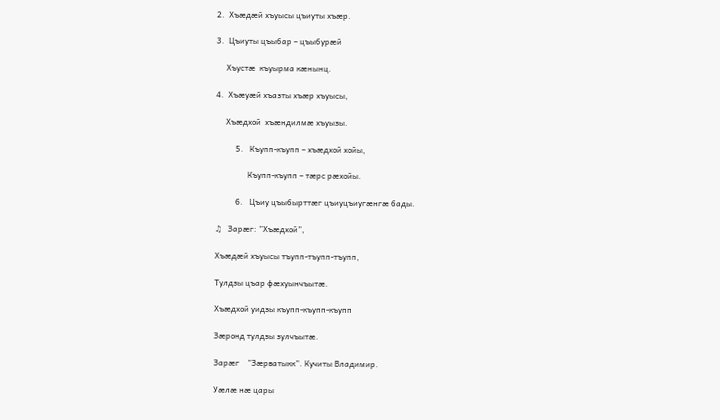2.  Хъæдæй хъуысы цъиуты хъæр.

3.  Цъиуты цъыбар – цъыбурæй

     Хъустæ  къуырма кæнынц.

4.  Хъæуæй хъазты хъæр хъуысы,

     Хъæдхой  хъæндилмæ хъуызы.

          5.   Къупп-къупп – хъæдхой хойы,

                Къупп-къупп – тæрс рæхойы.

          6.   Цъиу цъыбырттæг цъиуцъиугæнгæ бады.

♫   Зарæг: ”Хъæдхой”,

Хъæдæй хъуысы тъупп-тъупп-тъупп,

Тулдзы цъар фæхуынчъытæ.

Хъæдхой уидзы къупп-къупп-къупп

Зæронд тулдзы зулчъытæ.

Зарæг    ”Зæрватыкк”. Кучиты Владимир.

Уæлæ нæ цары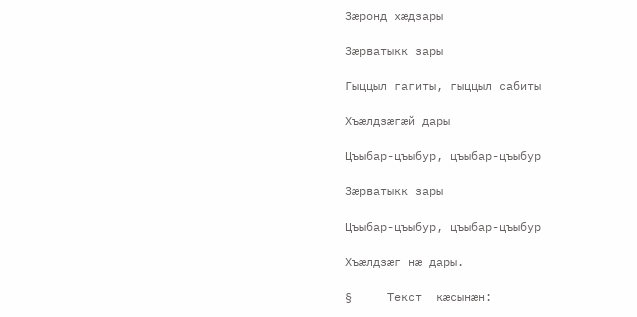Зæронд хæдзары

Зæрватыкк зары

Гыццыл гагиты, гыццыл сабиты

Хъæлдзæгæй дары

Цъыбар-цъыбур, цъыбар-цъыбур

Зæрватыкк зары

Цъыбар-цъыбур, цъыбар-цъыбур

Хъæлдзæг нæ дары.

§     Текст  кæсынæн: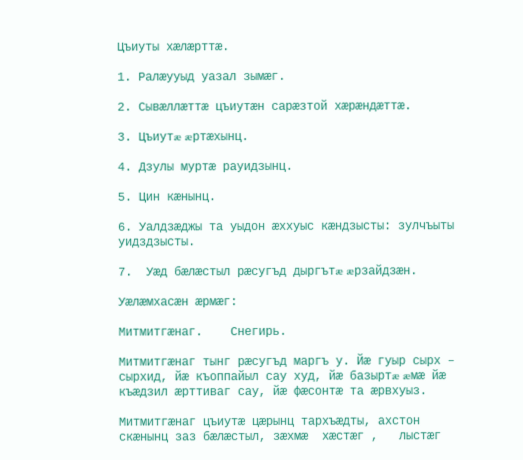Цъиуты хæлæрттæ.

1. Ралæууыд уазал зымæг.

2. Сывæллæттæ цъиутæн сарæзтой хæрæндæттæ.

3. Цъиутæ æртæхынц.

4. Дзулы муртæ рауидзынц.

5. Цин кæнынц.

6. Уалдзæджы та уыдон æххуыс кæндзысты: зулчъыты уидздзысты.

7.  Уæд бæлæстыл рæсугъд дыргътæ æрзайдзæн.

Уæлæмхасæн æрмæг:

Митмитгæнаг.    Снегирь.

Митмитгæнаг тынг рæсугъд маргъ у. Йæ гуыр сырх – сырхид, йæ къоппайыл сау худ, йæ базыртæ æмæ йæ къæдзил æрттиваг сау, йæ фæсонтæ та æрвхуыз.

Митмитгæнаг цъиутæ цæрынц тархъæдты, ахстон скæнынц заз бæлæстыл, зæхмæ  хæстæг ,   лыстæг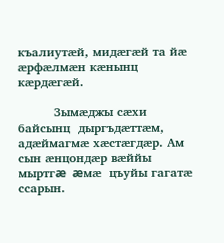къалиутæй, мидæгæй та йæ æрфæлмæн кæнынц  кæрдæгæй.

         Зымæджы сæхи байсынц  дыргъдæттæм, адæймагмæ хæстæгдæр. Ам сын æнцондæр вæййы мыртгæ  æмæ  цъуйы гагатæ ссарын.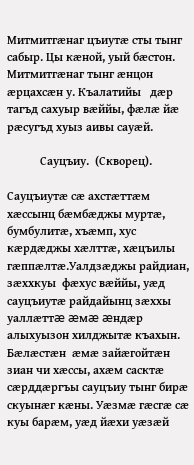Митмитгæнаг цъиутæ сты тынг сабыр. Цы кæной, уый бæстон. Митмитгæнаг тынг æнцон æрцахсæн у. Къалатийы   дæр тагъд сахуыр вæййы, фæлæ йæ рæсугъд хуыз аивы сауæй.

           Сауцъиу.  (Скворец).

Сауцъиутæ сæ ахстæттæм хæссынц бæмбæджы муртæ, бумбулитæ, хъæмп, хус кæрдæджы хæлттæ, хæцъилы гæппæлтæ.Уалдзæджы райдиан, зæххкуы  фæхус вæййы, уæд  сауцъиутæ райдайынц зæххы уаллæттæ æмæ æндæр алыхуызон хилджытæ къахын. Бæлæстæн  æмæ зайæгойтæн зиан чи хæссы, ахæм сасктæ сæрддæргъы сауцъиу тынг бирæ скуынæг кæны. Уæзмæ гæсгæ сæ куы барæм, уæд йæхи уæзæй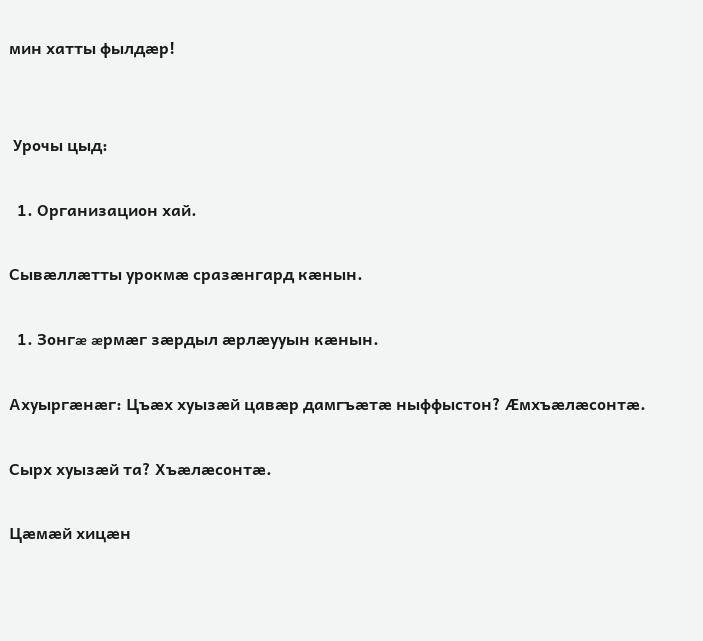мин хатты фылдæр!


 Урочы цыд:

  1. Организацион хай.

Сывæллæтты урокмæ сразæнгард кæнын.

  1. Зонгæ æрмæг зæрдыл æрлæууын кæнын.

Ахуыргæнæг: Цъæх хуызæй цавæр дамгъæтæ ныффыстон? Æмхъæлæсонтæ.

Сырх хуызæй та? Хъæлæсонтæ.

Цæмæй хицæн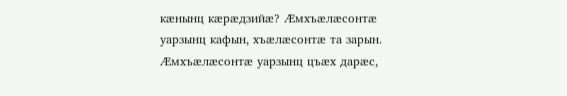кæнынц кæрæдзийæ? Æмхъæлæсонтæ уарзынц кафын, хъæлæсонтæ та зарын. Æмхъæлæсонтæ уарзынц цъæх дарæс,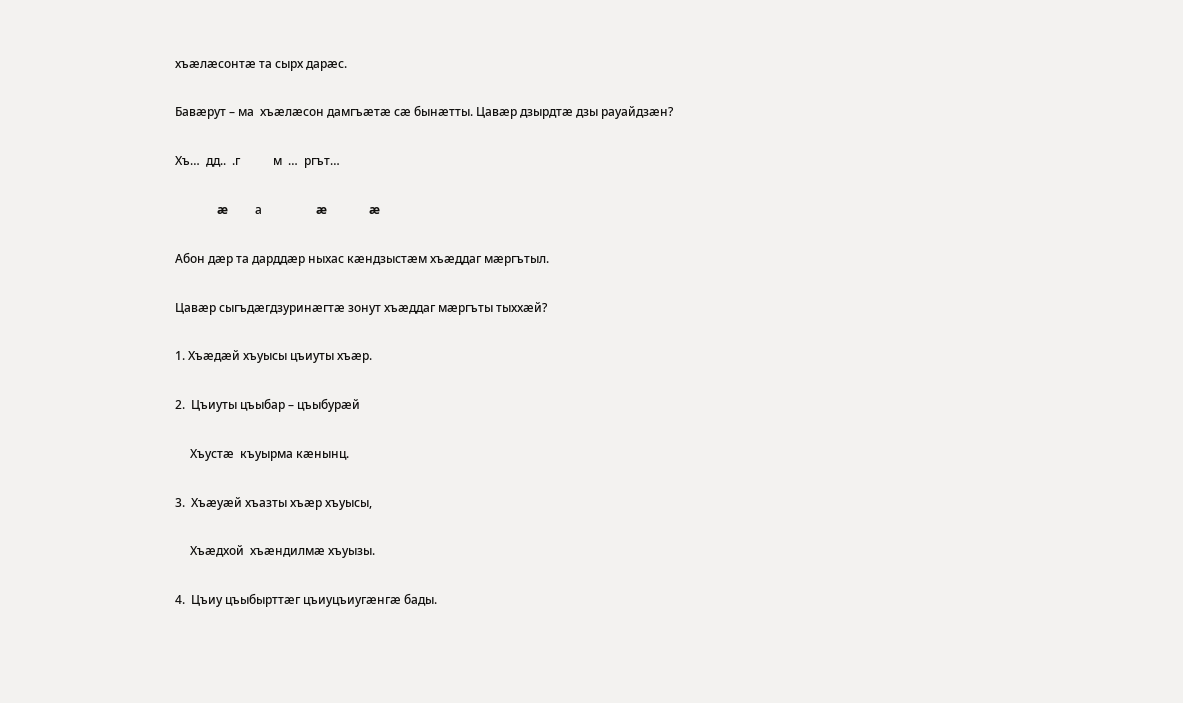хъæлæсонтæ та сырх дарæс.

Бавæрут – ма  хъæлæсон дамгъæтæ сæ бынæтты. Цавæр дзырдтæ дзы рауайдзæн?

Хъ…  дд..  .г           м  …  ргът…

              æ         а                  æ              æ

Абон дæр та дарддæр ныхас кæндзыстæм хъæддаг мæргътыл.

Цавæр сыгъдæгдзуринæгтæ зонут хъæддаг мæргъты тыххæй?

1. Хъæдæй хъуысы цъиуты хъæр.

2.  Цъиуты цъыбар – цъыбурæй

     Хъустæ  къуырма кæнынц.

3.  Хъæуæй хъазты хъæр хъуысы,

     Хъæдхой  хъæндилмæ хъуызы.

4.  Цъиу цъыбырттæг цъиуцъиугæнгæ бады.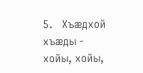5.   Хъæдхой хъæды - хойы, хойы,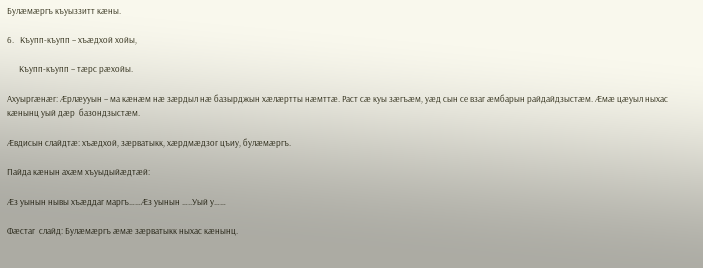Булæмæргъ къуыззитт кæны.

6.   Къупп-къупп – хъæдхой хойы,

      Къупп-къупп – тæрс рæхойы.

Ахуыргæнæг: Æрлæууын – ма кæнæм нæ зæрдыл нæ базырджын хæлæртты нæмттæ. Раст сæ куы зæгъæм, уæд сын се взаг æмбарын райдайдзыстæм. Æмæ цæуыл ныхас кæнынц уый дæр  базондзыстæм.

Æвдисын слайдтæ: хъæдхой, зæрватыкк, хæрдмæдзог цъиу, булæмæргъ.

Пайда кæнын ахæм хъуыдыйæдтæй:

Æз уынын нывы хъæддаг маргъ……Æз уынын …..Уый у……

Фæстаг  слайд: Булæмæргъ æмæ зæрватыкк ныхас кæнынц.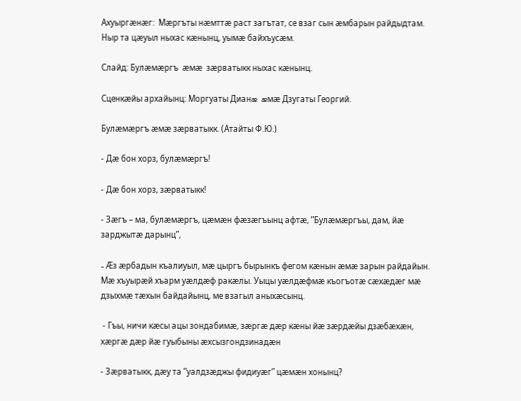Ахуыргæнæг:  Мæргъты нæмттæ раст загътат, се взаг сын æмбарын райдыдтам. Ныр та цæуыл ныхас кæнынц, уымæ байхъусæм.

Слайд: Булæмæргъ  æмæ  зæрватыкк ныхас кæнынц.

Сценкæйы архайынц: Моргуаты Дианæ  æмæ Дзугаты Георгий.

Булæмæргъ æмæ зæрватыкк. (Атайты Ф.Ю.)

- Дæ бон хорз, булæмæргъ!

- Дæ бон хорз, зæрватыкк!

- Зæгъ – ма, булæмæргъ, цæмæн фæзæгъынц афтæ, ”Булæмæргъы, дам, йæ зарджытæ дарынц”,

- Æз æрбадын къалиуыл, мæ цыргъ бырынкъ фегом кæнын æмæ зарын райдайын. Мæ хъуырæй хъарм уæлдæф ракæлы. Уыцы уæлдæфмæ къогъотæ сæхæдæг мæ дзыхмæ тæхын байдайынц, ме взагыл аныхæсынц.

 - Гъы, ничи кæсы ацы зондабимæ, зæргæ дæр кæны йæ зæрдæйы дзæбæхæн, хæргæ дæр йæ гуыбыны æхсызгондзинадæн

- Зæрватыкк, дæу та ”уалдзæджы фидиуæг” цæмæн хонынц?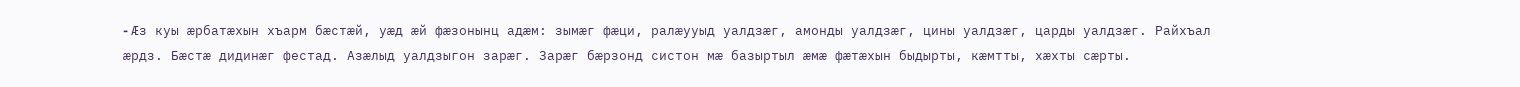- Æз куы æрбатæхын хъарм бæстæй, уæд æй фæзонынц адæм: зымæг фæци, ралæууыд уалдзæг, амонды уалдзæг, цины уалдзæг, царды уалдзæг. Райхъал æрдз. Бæстæ дидинæг фестад. Азæлыд уалдзыгон зарæг. Зарæг бæрзонд систон мæ базыртыл æмæ фæтæхын быдырты, кæмтты, хæхты сæрты.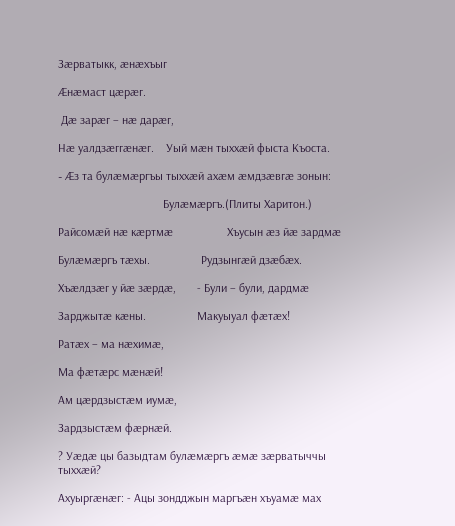Зæрватыкк, æнæхъыг

Æнæмаст цæрæг.

 Дæ зарæг – нæ дарæг,

Нæ уалдзæггæнæг.    Уый мæн тыххæй фыста Къоста.

- Æз та булæмæргъы тыххæй ахæм æмдзæвгæ зонын:

                                   Булæмæргъ.(Плиты Харитон.)

Райсомæй нæ кæртмæ                  Хъусын æз йæ зардмæ

Булæмæргъ тæхы.                 Рудзынгæй дзæбæх.

Хъæлдзæг у йæ зæрдæ,       - Були – були, дардмæ

Зарджытæ кæны.                 Макуыуал фæтæх!

Ратæх – ма нæхимæ,

Ма фæтæрс мæнæй!

Ам цæрдзыстæм иумæ,

Зардзыстæм фæрнæй.

? Уæдæ цы базыдтам булæмæргъ æмæ зæрватыччы тыххæй?

Ахуыргæнæг: - Ацы зондджын маргъæн хъуамæ мах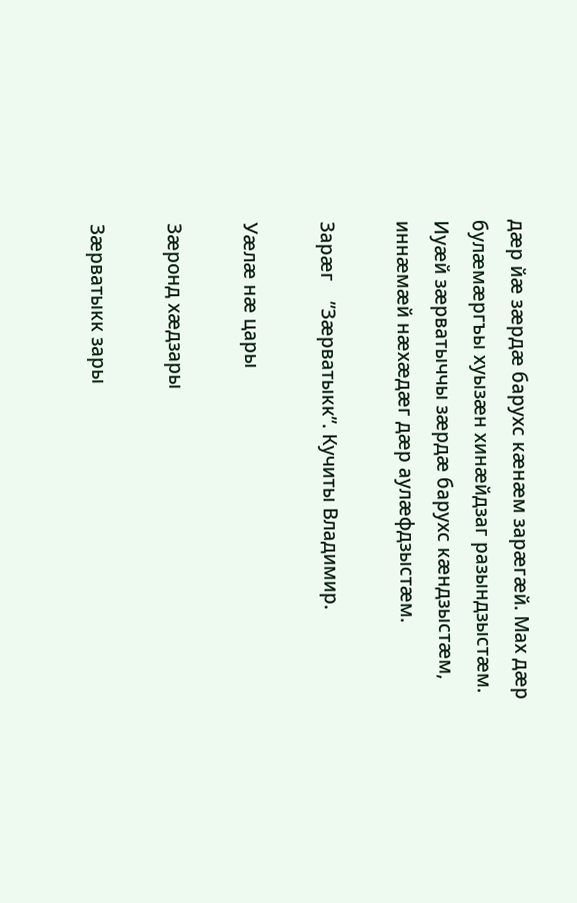дæр йæ зæрдæ барухс кæнæм зарæгæй. Мах дæр булæмæргъы хуызæн хинæйдзаг разындзыстæм. Иуæй зæрватыччы зæрдæ барухс кæндзыстæм, иннæмæй нæхæдæг дæр аулæфдзыстæм.

Зарæг    ”Зæрватыкк”. Кучиты Владимир.

Уæлæ нæ цары

Зæронд хæдзары

Зæрватыкк зары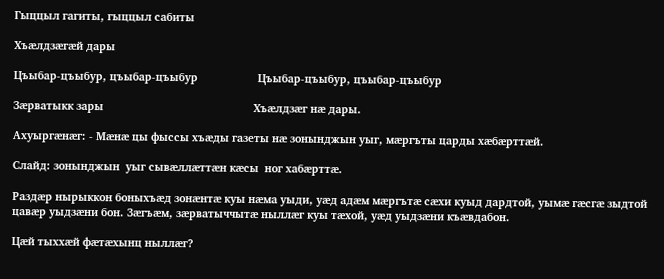Гыццыл гагиты, гыццыл сабиты

Хъæлдзæгæй дары

Цъыбар-цъыбур, цъыбар-цъыбур                    Цъыбар-цъыбур, цъыбар-цъыбур

Зæрватыкк зары                                                  Хъæлдзæг нæ дары.

Ахуыргæнæг: - Мæнæ цы фыссы хъæды газеты нæ зонынджын уыг, мæргъты царды хæбæрттæй.

Слайд: зонынджын  уыг сывæллæттæн кæсы  ног хабæрттæ.

Раздæр нырыккон боныхъæд зонæнтæ куы нæма уыди, уæд адæм мæргътæ сæхи куыд дардтой, уымæ гæсгæ зыдтой цавæр уыдзæни бон. Зæгъæм, зæрватыччытæ ныллæг куы тæхой, уæд уыдзæни къæвдабон.

Цæй тыххæй фæтæхынц ныллæг?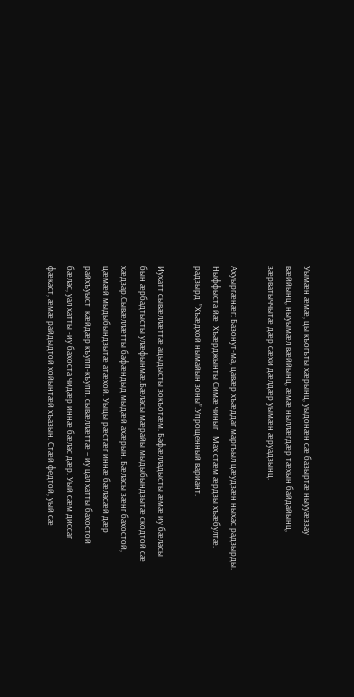Уымæн æмæ, цы къогъты хæрынц, уыдонæн сæ базыртæ ныууæззау вæййынц, ныуымæл вæййынц, æмæ ныллæгдæр тæхын байдайынц, зæрватыччытæ дæр сæхи дæлдæр уымæн æруадзынц.

Ахуыргæнæг: Базонут-ма, цавæр хъæддаг маргъыл цæудзæн ныхас радзырды. Ныффыста йæ  Хъæрджынты Симæ чиныг   Мах стæм æрдзы хъæбултæ.    радзырд  ”Хъæдхой нымайын зоны”.Упрощенный вариант.

Иухатт сывæллæттæ ацыдысты зокъотæм. Бафæлладысты æмæ иу бæласы бын æрбадтысты улæфынмæ.Бæласы мæрайы мыдыбындзытæ скодтой сæ хæдзар.Сывæллæтты бафæндыд мыдæй ахæрын. Бæласы зæнг бахостой, цæмæй мыдыбындзытæ атæхой. Уыцы рæстæг иннæ бæласæй дæр райхъуыст  кæйдæр къупп-къупп. сывæллæттæ – иу цал хатты бахостой бæлас, уал хатты -иу бахоста чидæр иннæ бæлас дæр. Уый сæм диссаг фæкаст, æмæ райдыдтой хойынтæй хъазын. Стæй федтой, уый сæ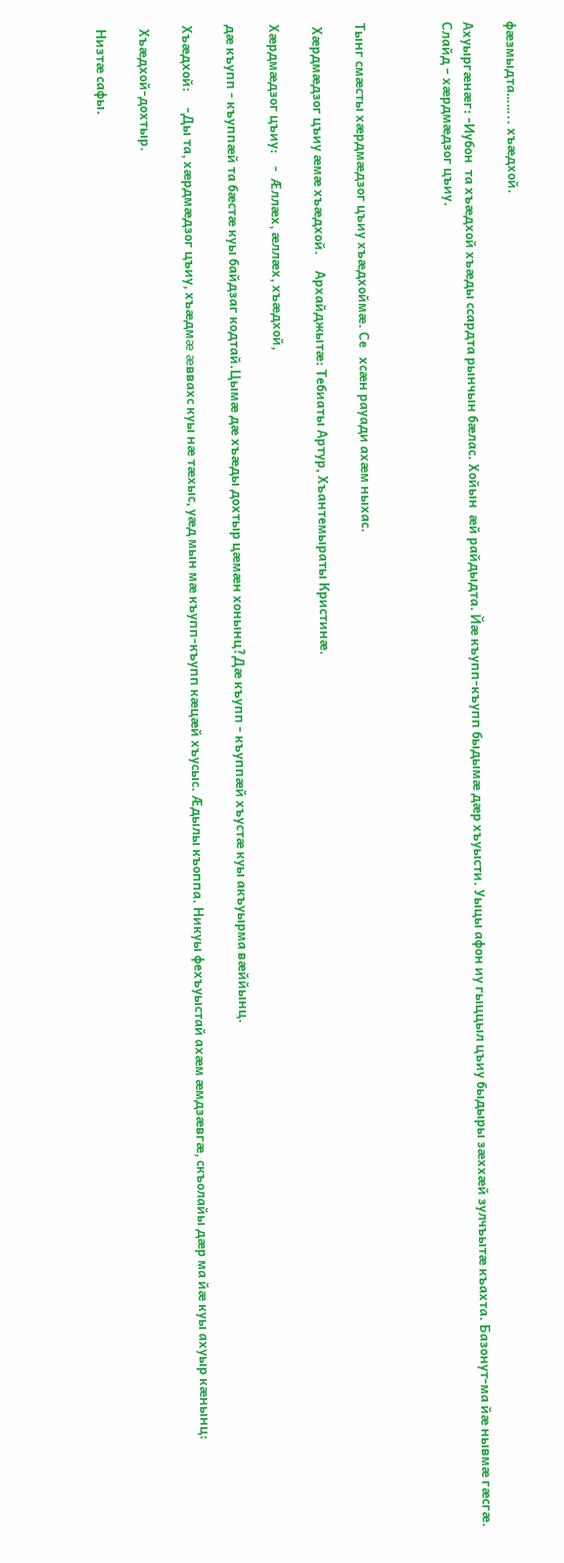фæзмыдта…….. хъæдхой.

Ахуыргæнæг: -Иубон  та хъæдхой хъæды ссардта рынчын бæлас. Хойын  æй райдыдта. Йæ къупп-къупп быдымæ дæр хъуысти. Уыцы афон иу гыццыл цъиу быдыры зæххæй зулчъытæ къахта. Базонут-ма йæ нывмæ гæсгæ. Слайд – хæрдмæдзог цъиу.



Тынг смæсты хæрдмæдзог цъиу хъæдхоймæ. Се   хсæн рауади ахæм ныхас.

 Хæрдмæдзог цъиу æмæ хъæдхой.     Архайджытæ: Тебиаты Артур, Хъантемыраты Кристинæ.

Хæрдмæдзог цъиу:    -  Æллæх, æллæх, хъæдхой,

дæ къупп - къуппæй та бæстæ куы байдзаг кодтай.Цымæ дæ хъæды дохтыр цæмæн хонынц?Дæ къупп - къуппæй хъустæ куы акъуырма вæййынц.

Хъæдхой:     -Ды та, хæрдмæдзог цъиу, хъæдмæ æввахс куы нæ тæхыс, уæд мын мæ къупп-къупп кæцæй хъусыс. Æдылы къоппа. Никуы фехъуыстай ахæм æмдзæвгæ, скъолайы дæр ма йæ куы ахуыр кæнынц:

 Хъæдхой-дохтыр.

 Низтæ сафы.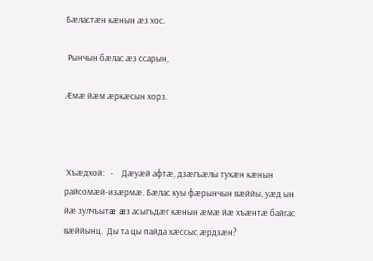Бæластæн кæнын æз хос.

 Рынчын бæлас æз ссарын,

Æмæ йæм æркæсын хорз.



 Хъæдхой:   -    Дæуæй афтæ, дзæгъæлы тухæн кæнын райсомæй-изæрмæ. Бæлас куы фæрынчын вæййы, уæд ын йæ зулчъытæ æз асыгъдæг кæнын æмæ йæ хъæнтæ байгас вæййынц.  Ды та цы пайда хæссыс æрдзæн?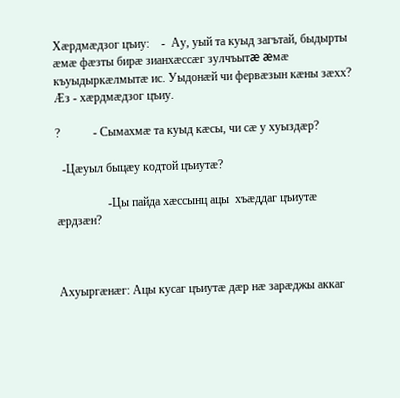Хæрдмæдзог цъиу:    -  Ау, уый та куыд загътай, быдырты æмæ фæзты бирæ зианхæссæг зулчъытæ æмæ къуыдыркæлмытæ ис. Уыдонæй чи фервæзын кæны зæхх? Æз - хæрдмæдзог цъиу.

?           - Сымахмæ та куыд кæсы, чи сæ у хуыздæр?

  -Цæуыл быцæу кодтой цъиутæ?

                 -Цы пайда хæссынц ацы  хъæддаг цъиутæ æрдзæн?



Ахуыргæнæг: Ацы кусаг цъиутæ дæр нæ зарæджы аккаг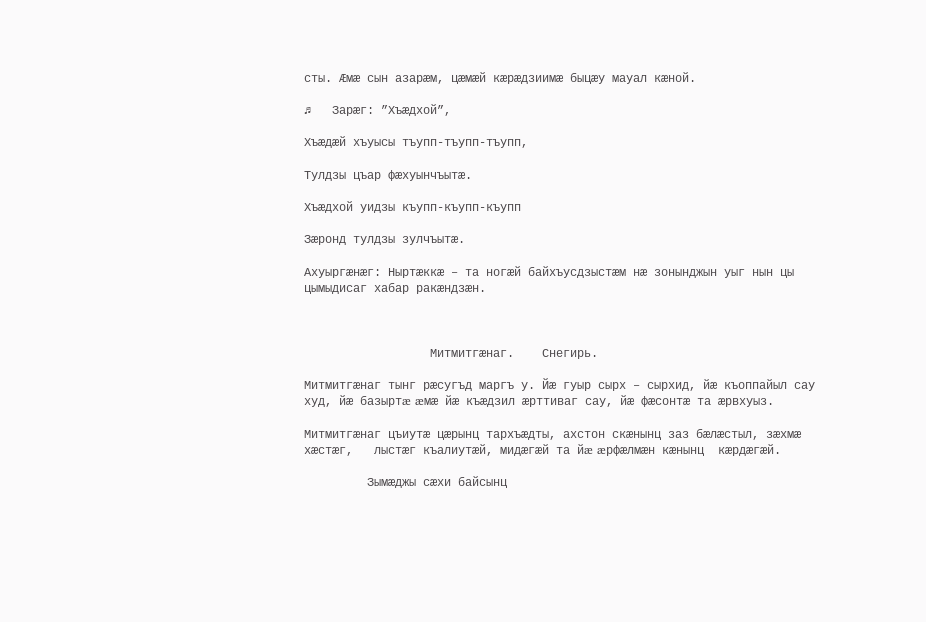сты. Æмæ сын азарæм, цæмæй кæрæдзиимæ быцæу мауал кæной.

♫   Зарæг: ”Хъæдхой”,

Хъæдæй хъуысы тъупп-тъупп-тъупп,

Тулдзы цъар фæхуынчъытæ.

Хъæдхой уидзы къупп-къупп-къупп

Зæронд тулдзы зулчъытæ.

Ахуыргæнæг: Ныртæккæ – та ногæй байхъусдзыстæм нæ зонынджын уыг нын цы цымыдисаг хабар ракæндзæн.



                  Митмитгæнаг.    Снегирь.

Митмитгæнаг тынг рæсугъд маргъ у. Йæ гуыр сырх – сырхид, йæ къоппайыл сау худ, йæ базыртæ æмæ йæ къæдзил æрттиваг сау, йæ фæсонтæ та æрвхуыз.

Митмитгæнаг цъиутæ цæрынц тархъæдты, ахстон скæнынц заз бæлæстыл, зæхмæ  хæстæг,   лыстæг къалиутæй, мидæгæй та йæ æрфæлмæн кæнынц  кæрдæгæй.

         Зымæджы сæхи байсынц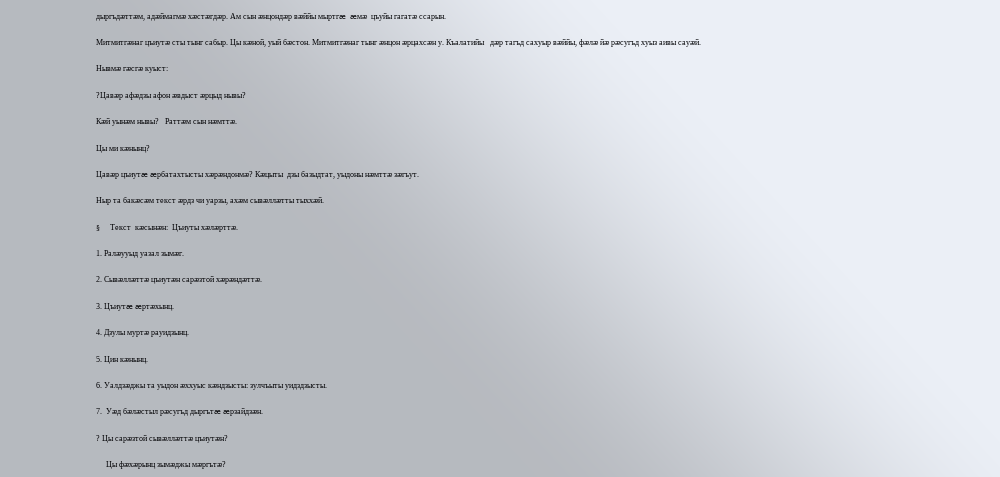дыргъдæттæм, адæймагмæ хæстæгдæр. Ам сын æнцондæр вæййы мыртгæ  æмæ  цъуйы гагатæ ссарын.

Митмитгæнаг цъиутæ сты тынг сабыр. Цы кæной, уый бæстон. Митмитгæнаг тынг æнцон æрцахсæн у. Къалатийы   дæр тагъд сахуыр вæййы, фæлæ йæ рæсугъд хуыз аивы сауæй.

Нывмæ гæсгæ куыст:

?Цавæр афæдзы афон æвдыст æрцыд нывы?

Кæй уынæм нывы?   Раттæм сын нæмттæ.

Цы ми кæнынц?

Цавæр цъиутæ æрбатахтысты хæрæндонмæ? Кæцыты  дзы базыдтат, уыдоны нæмттæ зæгъут.

Ныр та бакæсæм текст æрдз чи уарзы, ахæм сывæллæтты тыххæй.

§     Текст  кæсынæн:  Цъиуты хæлæрттæ.

1. Ралæууыд уазал зымæг.

2. Сывæллæттæ цъиутæн сарæзтой хæрæндæттæ.

3. Цъиутæ æртæхынц.

4. Дзулы муртæ рауидзынц.

5. Цин кæнынц.

6. Уалдзæджы та уыдон æххуыс кæндзысты: зулчъыты уидздзысты.

7.  Уæд бæлæстыл рæсугъд дыргътæ æрзайдзæн.

? Цы сарæзтой сывæллæттæ цъиутæн?

     Цы фæхæрынц зымæджы мæргътæ?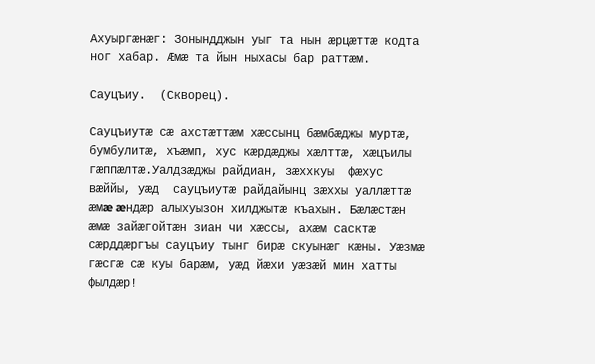Ахуыргæнæг: Зонындджын уыг та нын æрцæттæ кодта ног хабар. Æмæ та йын ныхасы бар раттæм.

Сауцъиу.  (Скворец).

Сауцъиутæ сæ ахстæттæм хæссынц бæмбæджы муртæ, бумбулитæ, хъæмп, хус кæрдæджы хæлттæ, хæцъилы гæппæлтæ.Уалдзæджы райдиан, зæххкуы  фæхус вæййы, уæд  сауцъиутæ райдайынц зæххы уаллæттæ æмæ æндæр алыхуызон хилджытæ къахын. Бæлæстæн  æмæ зайæгойтæн зиан чи хæссы, ахæм сасктæ сæрддæргъы сауцъиу тынг бирæ скуынæг кæны. Уæзмæ гæсгæ сæ куы барæм, уæд йæхи уæзæй мин хатты фылдæр!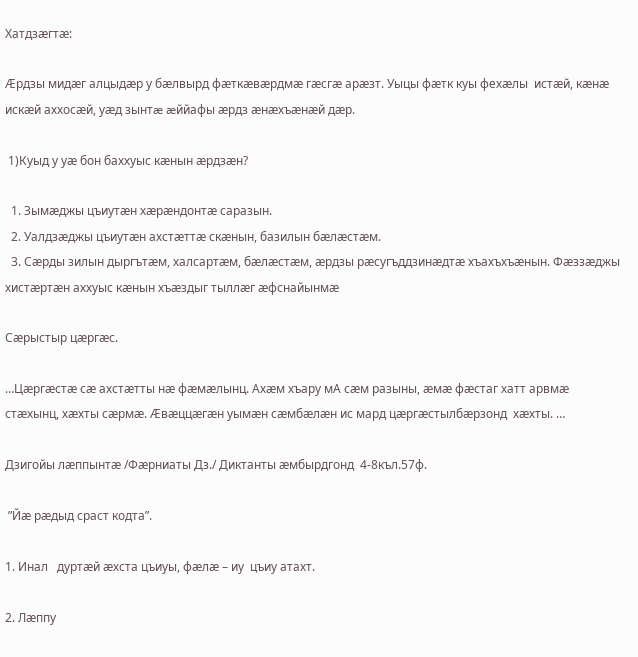Хатдзæгтæ:

Æрдзы мидæг алцыдæр у бæлвырд фæткæвæрдмæ гæсгæ арæзт. Уыцы фæтк куы фехæлы  истæй, кæнæ искæй аххосæй, уæд зынтæ æййафы æрдз æнæхъæнæй дæр.

 1)Куыд у уæ бон баххуыс кæнын æрдзæн?

  1. Зымæджы цъиутæн хæрæндонтæ саразын.
  2. Уалдзæджы цъиутæн ахстæттæ скæнын, базилын бæлæстæм.
  3. Сæрды зилын дыргътæм, халсартæм, бæлæстæм, æрдзы рæсугъддзинæдтæ хъахъхъæнын. Фæззæджы хистæртæн аххуыс кæнын хъæздыг тыллæг æфснайынмæ

Сæрыстыр цæргæс.

…Цæргæстæ сæ ахстæтты нæ фæмæлынц. Ахæм хъару мА сæм разыны, æмæ фæстаг хатт арвмæ стæхынц, хæхты сæрмæ. Æвæццæгæн уымæн сæмбæлæн ис мард цæргæстылбæрзонд  хæхты. …

Дзигойы лæппынтæ /Фæрниаты Дз./ Диктанты æмбырдгонд  4-8къл.57ф.

 ”Йæ рæдыд сраст кодта”.

1. Инал   дуртæй æхста цъиуы, фæлæ – иу  цъиу атахт.

2. Лæппу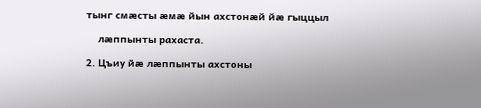тынг смæсты æмæ йын ахстонæй йæ гыццыл

    лæппынты рахаста.

2. Цъиу йæ лæппынты ахстоны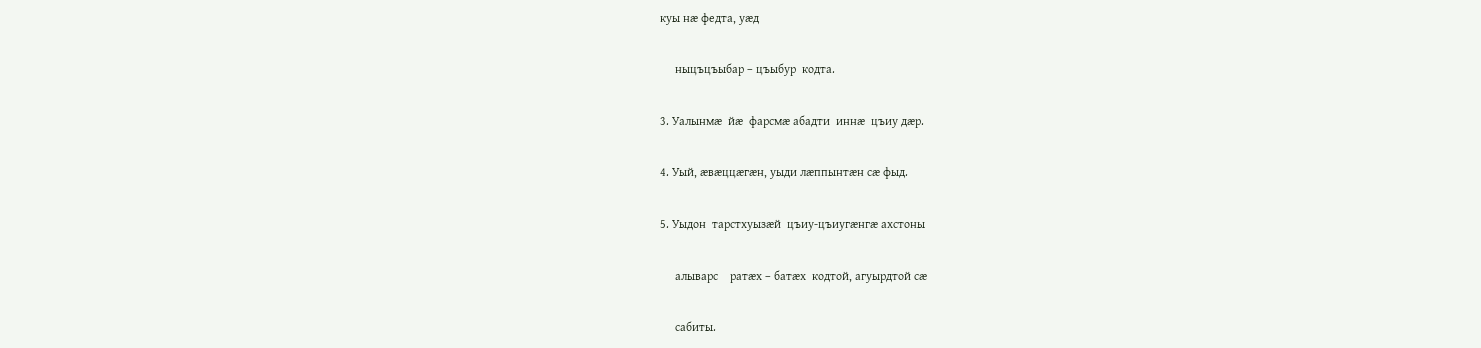куы нæ федта, уæд

     ныцъцъыбар – цъыбур  кодта.

3. Уалынмæ  йæ  фарсмæ абадти  иннæ  цъиу дæр.

4. Уый, æвæццæгæн, уыди лæппынтæн сæ фыд.

5. Уыдон  тарстхуызæй  цъиу-цъиугæнгæ ахстоны

     алыварс    ратæх – батæх  кодтой, агуырдтой сæ

     сабиты.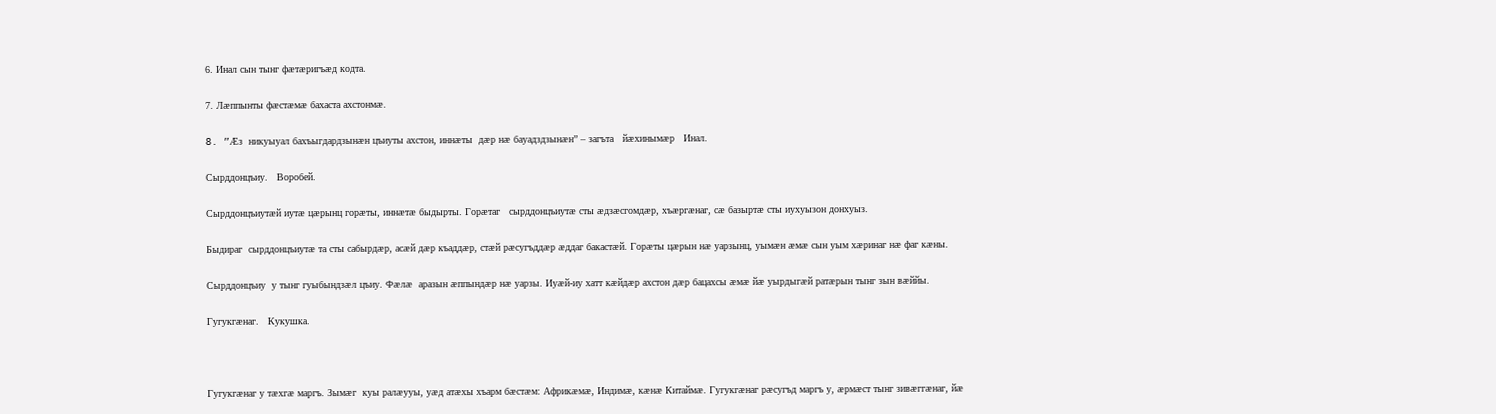6. Инал сын тынг фæтæригъæд кодта.

7. Лæппынты фæстæмæ бахаста ахстонмæ.

8. ”Æз  никуыуал бахъыгдардзынæн цъиуты ахстон, иннæты  дæр нæ бауадздзынæн” – загъта   йæхинымæр   Инал.

Сырддонцъиу.   Воробей.

Сырддонцъиутæй иутæ цæрынц горæты, иннæтæ быдырты. Горæтаг   сырддонцъиутæ сты æдзæсгомдæр, хъæргæнаг, сæ базыртæ сты иухуызон донхуыз.

Быдираг  сырддонцъиутæ та сты сабырдæр, асæй дæр къаддæр, стæй рæсугъддæр æддаг бакастæй. Горæты цæрын нæ уарзынц, уымæн æмæ сын уым хæринаг нæ фаг кæны.

Сырддонцъиу  у тынг гуыбындзæл цъиу. Фæлæ  аразын æппындæр нæ уарзы. Иуæй-иу хатт кæйдæр ахстон дæр бацахсы æмæ йæ уырдыгæй ратæрын тынг зын вæййы.

Гугукгæнаг.   Кукушка.



Гугукгæнаг у тæхгæ маргъ. Зымæг  куы ралæууы, уæд атæхы хъарм бæстæм: Африкæмæ, Индимæ, кæнæ Китаймæ. Гугукгæнаг рæсугъд маргъ у, æрмæст тынг зивæггæнаг, йæ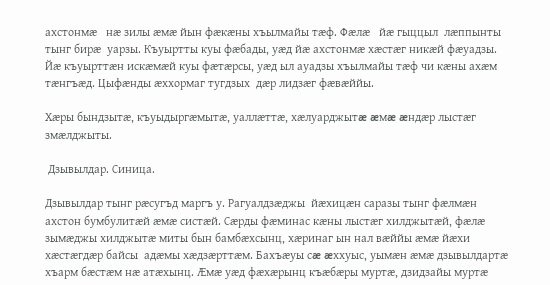ахстонмæ   нæ зилы æмæ йын фæкæны хъылмайы тæф. Фæлæ   йæ гыццыл  лæппынты тынг бирæ  уарзы. Къуыртты куы фæбады, уæд йæ ахстонмæ хæстæг никæй фæуадзы.  Йæ къуырттæн искæмæй куы фæтæрсы, уæд ыл ауадзы хъылмайы тæф чи кæны ахæм тæнгъæд. Цыфæнды æххормаг тугдзых  дæр лидзæг фæвæййы.

Хæры бындзытæ, къуыдыргæмытæ, уаллæттæ, хæлуарджытæ æмæ æндæр лыстæг змæлджыты.

 Дзывылдар. Синица.

Дзывылдар тынг рæсугъд маргъ у. Рагуалдзæджы  йæхицæн саразы тынг фæлмæн ахстон бумбулитæй æмæ систæй. Сæрды фæминас кæны лыстæг хилджытæй, фæлæ  зымæджы хилджытæ миты бын бамбæхсынц, хæринаг ын нал вæййы æмæ йæхи хæстæгдæр байсы  адæмы хæдзæрттæм. Бахъæуы сæ æххуыс, уымæн æмæ дзывылдартæ хъарм бæстæм нæ атæхынц. Æмæ уæд фæхæрынц къæбæры муртæ, дзидзайы муртæ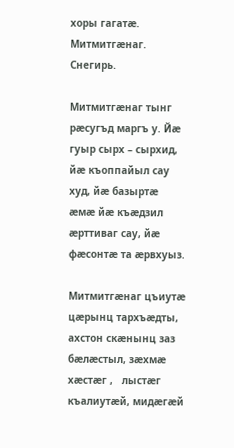хоры гагатæ.         Митмитгæнаг.    Снегирь.

Митмитгæнаг тынг рæсугъд маргъ у. Йæ гуыр сырх – сырхид, йæ къоппайыл сау худ, йæ базыртæ æмæ йæ къæдзил æрттиваг сау, йæ фæсонтæ та æрвхуыз.

Митмитгæнаг цъиутæ цæрынц тархъæдты, ахстон скæнынц заз бæлæстыл, зæхмæ  хæстæг ,   лыстæг къалиутæй, мидæгæй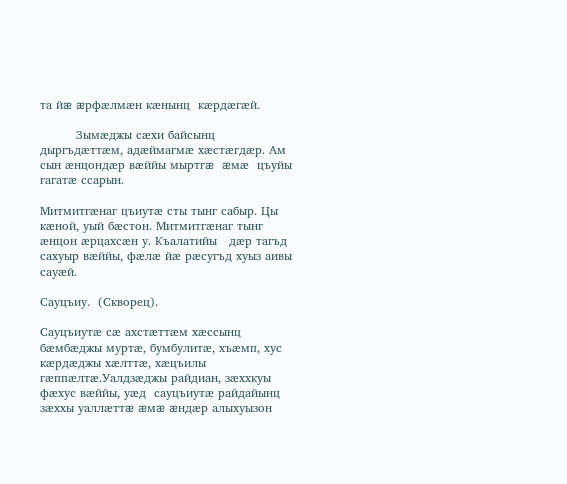та йæ æрфæлмæн кæнынц  кæрдæгæй.

         Зымæджы сæхи байсынц  дыргъдæттæм, адæймагмæ хæстæгдæр. Ам сын æнцондæр вæййы мыртгæ  æмæ  цъуйы гагатæ ссарын.

Митмитгæнаг цъиутæ сты тынг сабыр. Цы кæной, уый бæстон. Митмитгæнаг тынг æнцон æрцахсæн у. Къалатийы   дæр тагъд сахуыр вæййы, фæлæ йæ рæсугъд хуыз аивы сауæй.

Сауцъиу.  (Скворец).

Сауцъиутæ сæ ахстæттæм хæссынц бæмбæджы муртæ, бумбулитæ, хъæмп, хус кæрдæджы хæлттæ, хæцъилы гæппæлтæ.Уалдзæджы райдиан, зæххкуы  фæхус вæййы, уæд  сауцъиутæ райдайынц зæххы уаллæттæ æмæ æндæр алыхуызон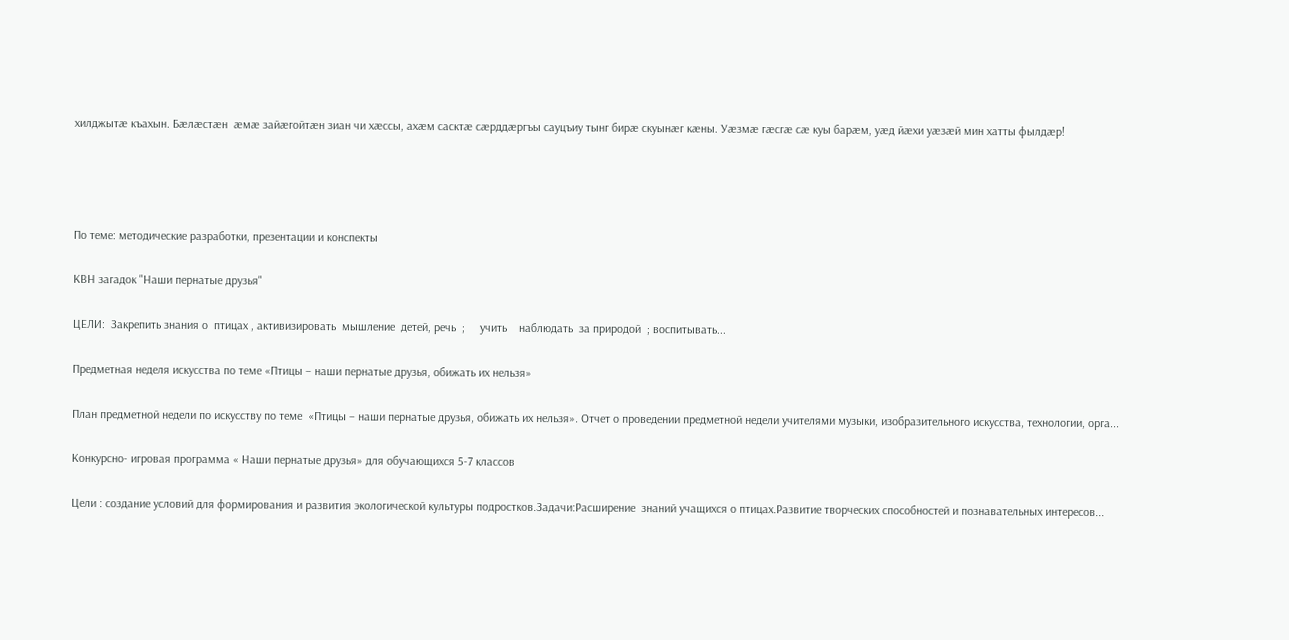хилджытæ къахын. Бæлæстæн  æмæ зайæгойтæн зиан чи хæссы, ахæм сасктæ сæрддæргъы сауцъиу тынг бирæ скуынæг кæны. Уæзмæ гæсгæ сæ куы барæм, уæд йæхи уæзæй мин хатты фылдæр!




По теме: методические разработки, презентации и конспекты

КВН загадок "Наши пернатые друзья"

ЦЕЛИ:  Закрепить знания о  птицах , активизировать  мышление  детей, речь  ;     учить    наблюдать  за природой  ; воспитывать...

Предметная неделя искусства по теме «Птицы – наши пернатые друзья, обижать их нельзя»

План предметной недели по искусству по теме  «Птицы – наши пернатые друзья, обижать их нельзя». Отчет о проведении предметной недели учителями музыки, изобразительного искусства, технологии, орга...

Конкурсно- игровая программа « Наши пернатые друзья» для обучающихся 5-7 классов

Цели : создание условий для формирования и развития экологической культуры подростков.Задачи:Расширение  знаний учащихся о птицах.Развитие творческих способностей и познавательных интересов...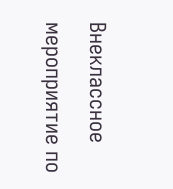Внеклассное мероприятие по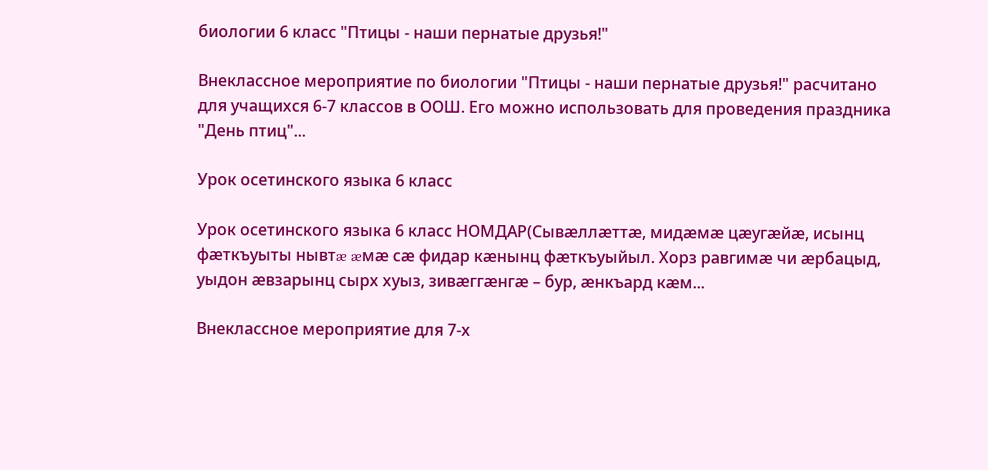биологии 6 класс "Птицы - наши пернатые друзья!"

Внеклассное мероприятие по биологии "Птицы - наши пернатые друзья!" расчитано для учащихся 6-7 классов в ООШ. Его можно использовать для проведения праздника "День птиц"...

Урок осетинского языка 6 класс

Урок осетинского языка 6 класс НОМДАР(Сывæллæттæ, мидæмæ цæугæйæ, исынц фæткъуыты нывтæ æмæ сæ фидар кæнынц фæткъуыйыл. Хорз равгимæ чи æрбацыд, уыдон æвзарынц сырх хуыз, зивæггæнгæ – бур, æнкъард кæм...

Внеклассное мероприятие для 7-х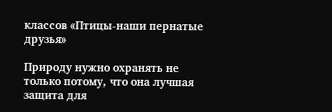классов «Птицы-наши пернатые друзья»

Природу нужно охранять не только потому, что она лучшая защита для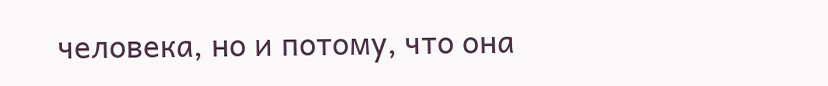человека, но и потому, что она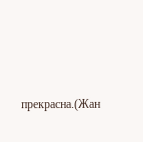прекрасна.(Жан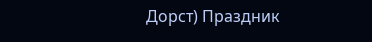Дорст) Праздник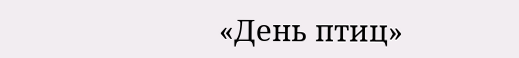«День птиц»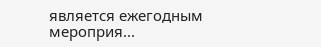является ежегодным мероприя...